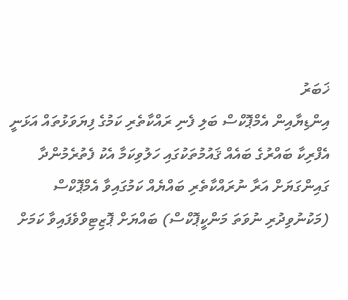ޚަބަރު
އިންޑިޔާއިން އެމްޕޮކްސް ބަލި ފެނި ރައްކާތެރި ކަމުގެ ފިޔަވަޅުތައް އަޅަނީ
އެފްރިކާ ބައްރުގެ ބައެއް ޤައުމުތަކުގައި ހަލުވިކަމާ އެކު ފެތުރެމުންދާ ގައިންގަޔަށް އަރާ ނުރައްކާތެރި ބައްޔެއް ކަމުގައިވާ އެމްޕޮކްސް (މަކުނުވިދުރި ނުވަތަ މަންކީޕޮކްސް) ބައްޔަށް ޕޮޒިޓިވްވެފައިވާ ކަމަށް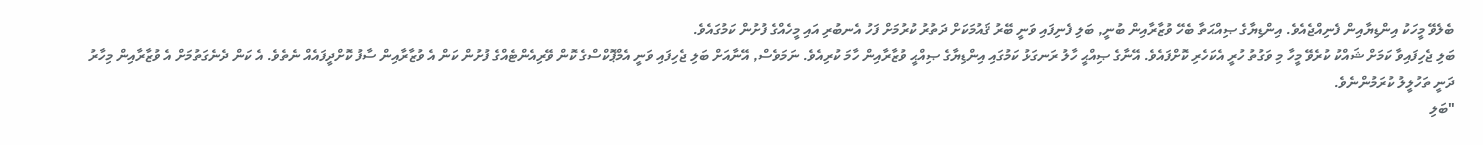ބެލެވޭ މީހަކު އިންޑިޔާއިން ފެނިއްޖެއެވެ. އިންޑިޔާގެ ޞިއްޙަތާ ބެހޭ ވުޒާރާއިން ބުނީ, ބަލި ފެނިފައި ވަނީ ބޭރު ޤައުމަކަށް ދަތުރު ކުރުމަށް ފަހު އެނބުރި އައި މީހެއްގެ ފުށުން ކަމުގައެވެ.
ބަލި ޖެހިފައިވާ ކަމަށް ޝައްކު ކުރެވޭ މީހާ މި ވަގުތު ހުރީ އެކަހެރި ކޮށްފައެވެ. އޭނާގެ ޞިއްޙީ ހާލު ރަނގަޅު ކަމުގައި އިންޑިޔާގެ ޞިއްޙީ ވުޒާރާއިން ހާމަ ކުރިއެވެ. ނަމަވެސް, އޭނާއަށް ބަލި ޖެހިފައި ވަނީ އެމްޕޮކްސްގެ ކޮން ވޭރިއެންޓެއްގެ ފުށުން ކަން އެ ވުޒާރާއިން ސާފު ކޮށްދީފައެއް ނެތެވެ. އެ ކަން ދެނެގަތުމަށް އެ ވުޒާރާއިން މިހާރު ދަނީ ތަހުލީލު ކުރަމުންނެވެ.
"ބަލި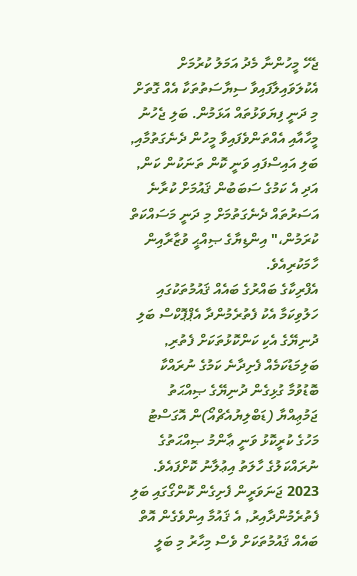ޖެހޭ މީހުންނާ މެދު އަމަލު ކުރުމަށް އެކުލަވައިލާފައިވާ ސިޔާސަތުތަކާ އެއް ގޮތަށް މި ދަނީ ފިޔަވަޅުތައް އަޅަމުން. ބަލި ޖެހުނު މީހާއާއި އެއްތަންވެފައިވާ މީހުން ދެނެގަތުމާއި, ބަލި އައިސްފައި ވަނީ ކޮން ތަނަކުން ކަން, އަދި އެ ކަމުގެ ސަބަބުން ޤައުމަށް ކުރާނެ އަސަރުތައް ދެނެގަތުމަށް މި ދަނީ މަސައްކަތް ކުރަމުން،" އިންޑިޔާގެ ޞިއްޙީ ވުޒާރާއިން ހާމަކުރިއެވެ.
އެފްރިކާގެ ބައްރުގެ ބައެއް ޤައުމުތަކުގައި ހަލުވިކަމާ އެކު ފެތުރެމުންދާ އެޕްޕޮކްސް ބަލި ދުނިޔޭގެ އެކި ކަންކޮޅުތަކަށް ފެތުރި, ބަލިމަޑުކަމެއް ފެށިދާނެ ކަމުގެ ނުރައްކާ ބޮޑުވުމާ ގުޅިގެން ދުނިޔޭގެ ޞިއްޙަތު ޖަމުޢިއްޔާ (ޑަބްލިޔުއެޗްއޯ)ން އޮގަސްޓު މަހުގެ ކުރީކޮޅު ވަނީ ޢާންމު ޞިއްޙަތުގެ ނުރައްކަލުގެ ހާލަތު އިޢުލާނު ކޮށްފައެވެ. 2023 ޖަނަވަރީން ފެށިގެން ކޮންގޯގައި ބަލި ފެތުރެމުންދާއިރު, އެ ޤައުމާ އިންވެގެން އޮތް ބައެއް ޤައުމުތަކަށް ވެސް މިހާރު މި ބަލީ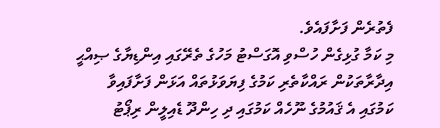ފެތުރެން ފަށާފައެވެ.
މި ކަމާ ގުޅިގެން ހުސްވި އޮގަސްޓު މަހުގެ ތެރޭގައި އިންޑިޔާގެ ޞިއްޙީ އިދާރާތަކުން ރައްކާތެރި ކަމުގެ ފިޔަވަޅުތައް އަޅަން ފަށާފައިވާ ކަމުގައި އެ ޤައުމުގެ ނޫހެއް ކަމުގައި ދި ހިންދޫ ޑެއިލީން ރިޕޯޓު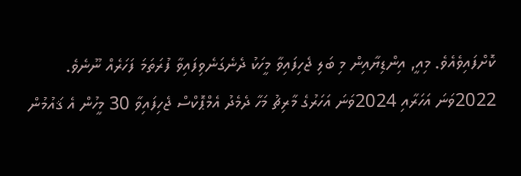ކޮށްފައިވެއެވެ. މިއީ, އިންޑިޔާއިން މި ބަލި ޖެހިފައިވާ މީހަކު ދެނެގަނެވިފައިވާ ފުރަތަމަ ފަހަރެއް ނޫނެވެ. 2022ވަނަ އަހަރާއި 2024ވަނަ އަހަރުގެ މާރިޗު މަހާ ދެމެދު އެމްޕޮކްސް ޖެހިފައިވާ 30 މީހުން އެ ޤައުމުން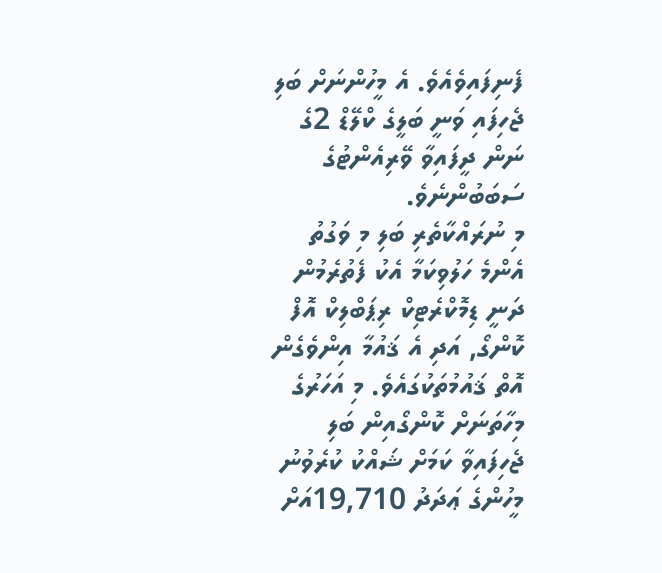ފެނިފައިވެއެވެ. އެ މީހުންނަށް ބަލި ޖެހިފައި ވަނީ ބަލީގެ ކްލޭޑް 2ގެ ނަން ދީފައިވާ ވޭރިއެންޓުގެ ސަބަބުންނެވެ.
މި ނުރައްކާތެރި ބަލި މި ވަގުތު އެންމެ ހަލުވިކަމާ އެކު ފެތުރެމުން ދަނީ ޑިމޮކްރެޓިކް ރިޕަބްލިކް އޮފް ކޮންގޯ, އަދި އެ ޤައުމާ އިންވެގެން އޮތް ޤައުމުތަކުގައެވެ. މި އަހަރުގެ މިހާތަނަށް ކޮންގޯއިން ބަލި ޖެހިފައިވާ ކަމަށް ޝައްކު ކުރެވުނު މީހުންގެ ޢަދަދު 19,710އަށް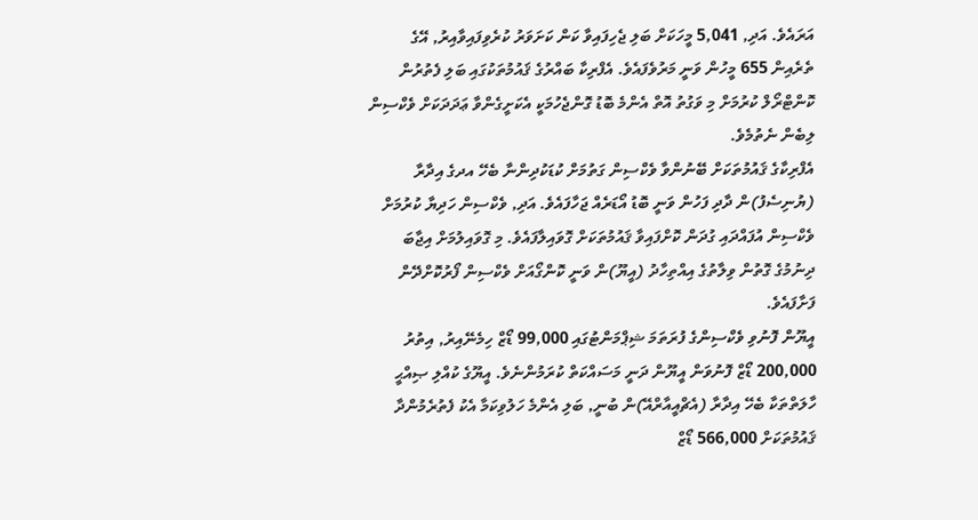އަރައެވެ. އަދި, 5,041 މީހަކަށް ބަލި ޖެހިފައިވާ ކަން ކަށަވަރު ކުރެވިފައިވާއިރު, އޭގެ ތެރެއިން 655 މީހުން ވަނީ މަރުވެފައެވެ. އެފްރިކާ ބައްރުގެ ޤައުމުތަކުގައި ބަލި ފެތުރުން ކޮންޓްރޯލް ކުރުމަށް މި ވަގުތު އޮތް އެންމެ ބޮޑު ގޮންޖެހުމަކީ އެކަށީގެންވާ ޢަދަދަކަށް ވެކްސިން ލިބެން ނެތުމެވެ.
އެފްރިކާގެ ޤައުމުތަކަށް ބޭނުންވާ ވެކްސިން ގަތުމަށް ކުޑަކުދިންނާ ބެހޭ އދގެ އިދާރާ (ޔުނިސެފު)ން ދާދި ފަހުން ވަނީ ބޮޑު އޯޑަރެއް ޖަހާފައެވެ. އަދި, ވެކްސިން ހަދިޔާ ކުރުމަށް ވެކްސިން އުފައްދައި ގުދަން ކޮށްފައިވާ ޤައުމުތަކަށް ގޮވައިލާފައެވެ. މި ގޮވައިލުމަށް އިޖާބަ ދިނުމުގެ ގޮތުން ވިލާތުގެ އިއްތިހާދު (އީޔޫ)ން ވަނީ ކޮންގޯއަށް ވެކްސިން ފޯރުކޮށްދޭން ފަށާފައެވެ.
އީޔޫން ފޮނުވި ވެކްސިންގެ ފުރަތަމަ ޝިޕްމަންޓުގައި 99,000 ޑޯޒް ހިމެނޭއިރު, އިތުރު 200,000 ޑޯޒް ފޮނުވަން އީޔޫން ދަނީ މަސައްކަތް ކުރަމުންނެވެ. އީޔޫގެ ކުއްލި ޞިއްޙީ ހާލަތްތަކާ ބެހޭ އިދާރާ (އެޗްއީއާރްއޭ)ން ބުނީ, ބަލި އެންމެ ހަލުވިކަމާ އެކު ފެތުރެމުންދާ ޤައުމުތަކަށް 566,000 ޑޯޒް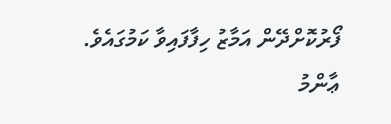ފޯރުކޮށްދޭން އަމާޒު ހިފާފައިވާ ކަމުގައެވެ.
ޢާންމު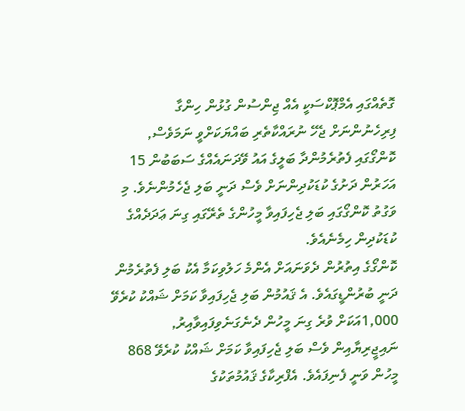ގޮތެއްގައި އެމްޕޮކްސަކީ އެއް ޖިންސުން ގުޅުން ހިންގާ ފިރިހެނުންނަށް ޖެހޭ ނުރައްކާތެރި ބައްޔަކަށްވީ ނަމަވެސް, ކޮންގޯގައި ފެތުރެމުންދާ ބަލީގެ އައު ވޭދަނައެއްގެ ސަބަބުން 15 އަހަރުން ދަށުގެ ކުޑަކުދިންނަށް ވެސް ދަނީ ބަލި ޖެހެމުންނެވެ. މި ވަގުތު ކޮންގޯގައި ބަލި ޖެހިފައިވާ މީހުންގެ ތެރޭގައި ގިނަ ޢަދަދެއްގެ ކުޑަކުދިން ހިމެނެއެވެ.
ކޮންގޯގެ އިތުރުން ދެވަނައަށް އެންމެ ހަލުވިކަމާ އެކު ބަލި ފެތުރެމުން ދަނީ ބުރުންޑީގައެވެ. އެ ޤައުމުން ބަލި ޖެހިފައިވާ ކަމަށް ޝައްކު ކުރެވޭ 1,000އަކަށް ވުރެ ގިނަ މީހުން ދެނެގަނެވިފައިވާއިރު, ނައިޖީރިޔާއިން ވެސް ބަލި ޖެހިފައިވާ ކަމަށް ޝައްކު ކުރެވޭ 868 މީހުން ވަނީ ފެނިފައެވެ. އެފްރިކާގެ ޤައުމުތަކުގެ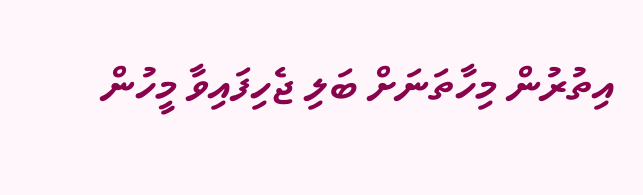އިތުރުން މިހާތަނަށް ބަލި ޖެހިފައިވާ މީހުން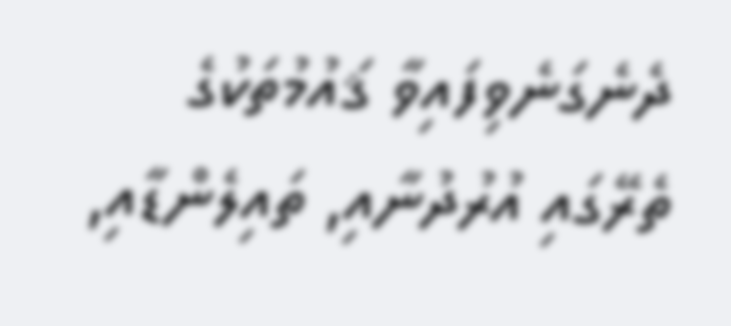ދެނެގަނެވިފައިވާ ޤައުމުތަކުގެ ތެރޭގައި އުރުދުނާއި, ތައިލެންޑާއި,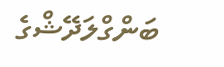ބަންގްލަދޭޝްގެ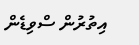އިތުރުން ސްވިޑެން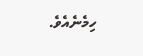ހިމެނެއެވެ.